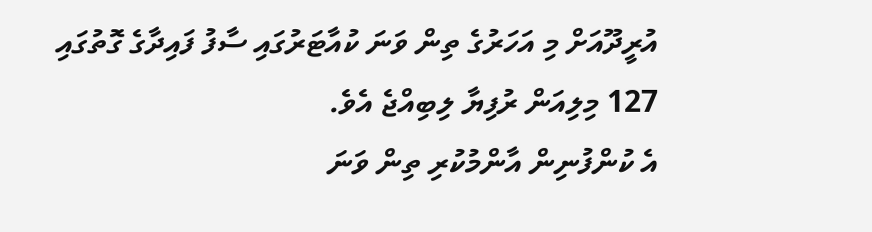އުރީދޫއަށް މި އަހަރުގެ ތިން ވަނަ ކުއާޓަރުގައި ސާފު ފައިދާގެ ގޮތުގައި 127 މިލިއަން ރުފިޔާ ލިބިއްޖެ އެވެ.
އެ ކުންފުނިން އާންމުކުރި ތިން ވަނަ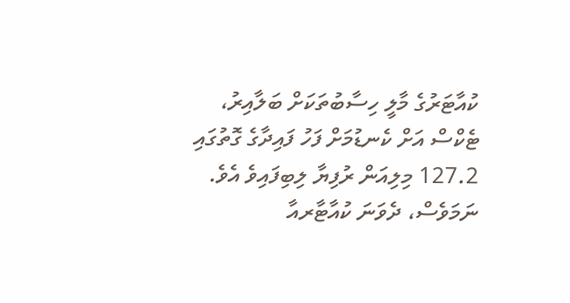ކުއާޓަރުގެ މާލީ ހިސާބުތަކަށް ބަލާއިރު، ޓެކްސް އަށް ކެނޑުމަށް ފަހު ފައިދާގެ ގޮތުގައި 127.2 މިލިއަން ރުފިޔާ ލިބިފައިވެ އެވެ. ނަމަވެސް، ދެވަނަ ކުއާޓާރއާ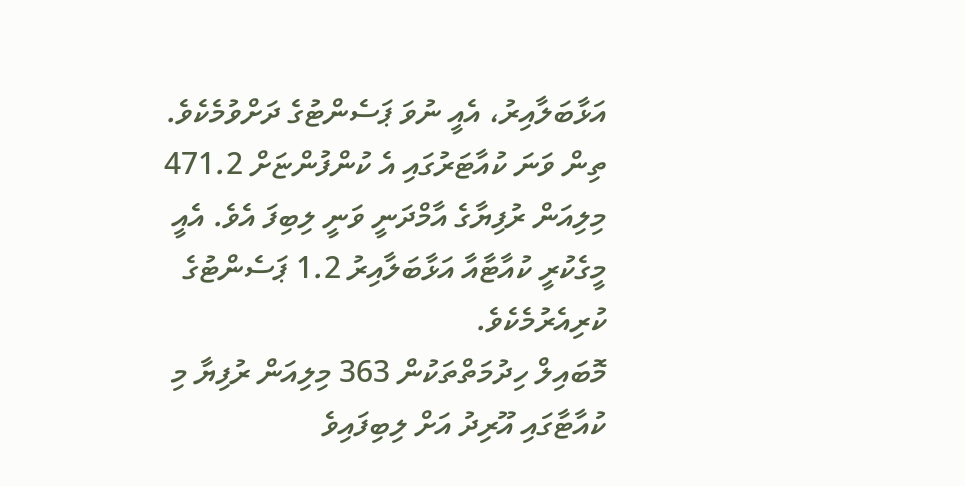އަޅާބަލާއިރު، އެއީ ނުވަ ޕަސެންޓުގެ ދަށްވުމެކެވެ.
ތިން ވަނަ ކުއާޓަރުގައި އެ ކުންފުންޏަށް 471.2 މިލިއަން ރުފިޔާގެ އާމްދަނީ ވަނީ ލިބިފަ އެވެ. އެއީ މީގެކުރީ ކުއާޓާއާ އަޅާބަލާއިރު 1.2 ޕަސެންޓުގެ ކުރިއެރުމެކެވެ.
މޮބައިލް ހިދުމަތްތަކުން 363 މިލިއަން ރުފިޔާ މި ކުއާޓާގައި އޫރިދު އަށް ލިބިފައިވެ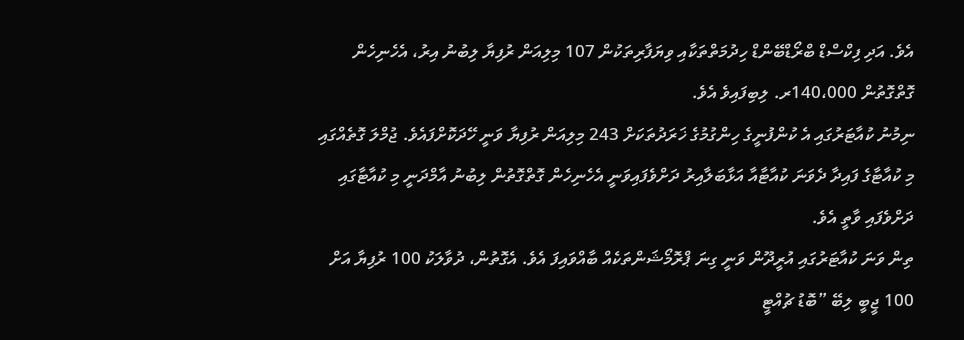އެވެ. އަދި ފިކްސްޑް ބްރޯޑްބޭންޑް ހިދުމަތްތަކާއި ވިޔަފާރިތަކުން 107 މިލިއަން ރުފިޔާ ލިބުނު އިރު، އެހެނިހެން ގޮތްގޮތުން 140،000ރ. ލިބިފައިވެ އެވެ.
ނިމުނު ކުއާޓަރުގައި އެ ކުންފުނީގެ ހިންގުމުގެ ޚަރަދުތަކަށް 243 މިލިއަން ރުފިޔާ ވަނީ ހޭދަކޮށްފައެވެ. ޖުމްލަ ގޮތެއްގައި މި ކުއާޓާގެ ފައިދާ ދެވަނަ ކުއާޓާއާ އަޅާބަލާއިރު ދަށްވެފައިވަނީ އެހެނިހެން ގޮތްގޮތުން ލިބުނު އާމްދަނީ މި ކުއާޓާގައި ދަށްވެފައި ވާތީ އެވެ.
ތިން ވަނަ ކުއާޓަރުގައި އުރީދޫން ވަނީ ގިނަ ޕްރޮމޯޝަންތަކެއް ބާއްވައިފަ އެވެ. އެގޮތުން، ދުވާލަކު 100 ރުފިޔާ އަށް 100 ޖީބީ ލިބޭ ”ބޮޑު ޗުއްޓީ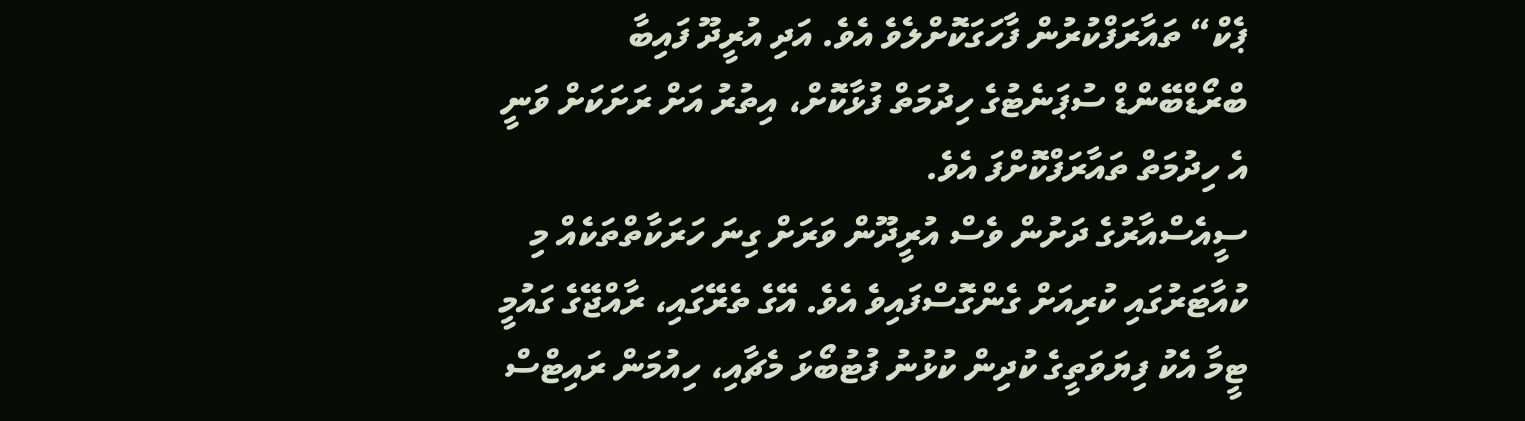ޕެކް“ ތައާރަފްކުރުން ފާހަގަކޮށްލެވެ އެވެ. އަދި އުރީދޫ ފައިބާ ބްރޯޑްބޭންޑް ސުޕަނެޓުގެ ހިދުމަތް ފުޅާކޮށް، އިތުރު އަށް ރަށަކަށް ވަނީ އެ ހިދުމަތް ތައާރަފްކޮށްފަ އެވެ.
ސީއެސްއާރުގެ ދަށުން ވެސް އުރީދޫން ވަރަށް ގިނަ ހަރަކާތްތަކެއް މި ކުއާޓަރުގައި ކުރިއަށް ގެންގޮސްފައިވެ އެވެ. އޭގެ ތެރޭގައި، ރާއްޖޭގެ ގައުމީ ޓީމާ އެކު ފިޔަވަތީގެ ކުދިން ކުޅުނު ފުޓުބޯޅަ މެޗާއި، ހިއުމަން ރައިޓްސް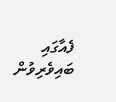ފެއާގައި ބައިވެރިވުން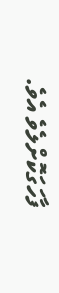ފާހަގަކޮށްލެވެ އެވެ.